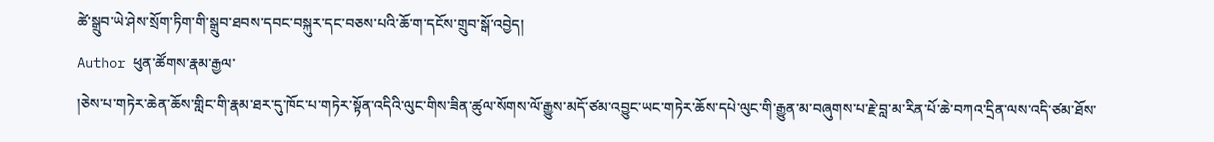ཚེ་སྒྲུབ་ཡེ་ཤེས་སྲོག་ཏིག་གི་སྒྲུབ་ཐབས་དབང་བསྐུར་དང་བཅས་པའི་ཆོ་ག་དངོས་གྲུབ་སྒོ་འབྱེད།
Author ཕུན་ཚོགས་རྣམ་རྒྱལ་
།ཅེས་པ་གཏེར་ཆེན་ཆོས་གླིང་གི་རྣམ་ཐར་དུ་ཁོང་པ་གཏེར་སྟོན་འདིའི་ལུང་གིས་ཟིན་ཚུལ་སོགས་ལོ་རྒྱུས་མདོ་ཙམ་འབྱུང་ཡང་གཏེར་ཆོས་དཔེ་ལུང་གི་རྒྱུན་མ་བཞུགས་པ་རྗེ་བླ་མ་རིན་པོ་ཆེ་བཀའ་དྲིན་ལས་འདི་ཙམ་ཐོས་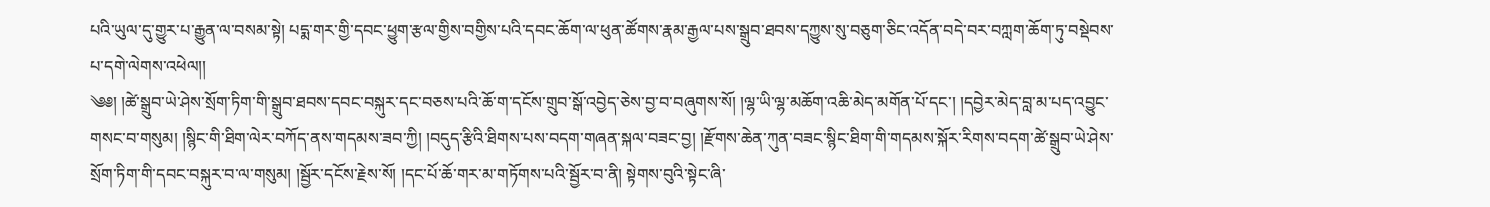པའི་ཡུལ་དུ་གྱུར་པ་རྒྱུན་ལ་བསམ་སྟེ། པདྨ་གར་གྱི་དབང་ཕྱུག་རྩལ་གྱིས་བགྱིས་པའི་དབང་ཆོག་ལ་ཕུན་ཚོགས་རྣམ་རྒྱལ་པས་སྒྲུབ་ཐབས་དཀྱུས་སུ་བཅུག་ཅིང་འདོན་བདེ་བར་བཀླག་ཆོག་ཏུ་བསྡེབས་པ་དགེ་ལེགས་འཕེལ།།
༄༅། །ཚེ་སྒྲུབ་ཡེ་ཤེས་སྲོག་ཏིག་གི་སྒྲུབ་ཐབས་དབང་བསྐུར་དང་བཅས་པའི་ཆོ་ག་དངོས་གྲུབ་སྒོ་འབྱེད་ཅེས་བྱ་བ་བཞུགས་སོ། །ལྷ་ཡི་ལྷ་མཆོག་འཆི་མེད་མགོན་པོ་དང་། །དབྱེར་མེད་བླ་མ་པད་འབྱུང་གསང་བ་གསུམ། །སྙིང་གི་ཐིག་ལེར་བཀོད་ནས་གདམས་ཟབ་ཀྱི། །བདུད་རྩིའི་ཐིགས་པས་བདག་གཞན་སྐལ་བཟང་བྱ། །རྫོགས་ཆེན་ཀུན་བཟང་སྙིང་ཐིག་གི་གདམས་སྐོར་རིགས་བདག་ཚེ་སྒྲུབ་ཡེ་ཤེས་སྲོག་ཏིག་གི་དབང་བསྐུར་བ་ལ་གསུམ། །སྦྱོར་དངོས་རྗེས་སོ། །དང་པོ་ཆོ་གར་མ་གཏོགས་པའི་སྦྱོར་བ་ནི། སྟེགས་བུའི་སྟེང་ཞི་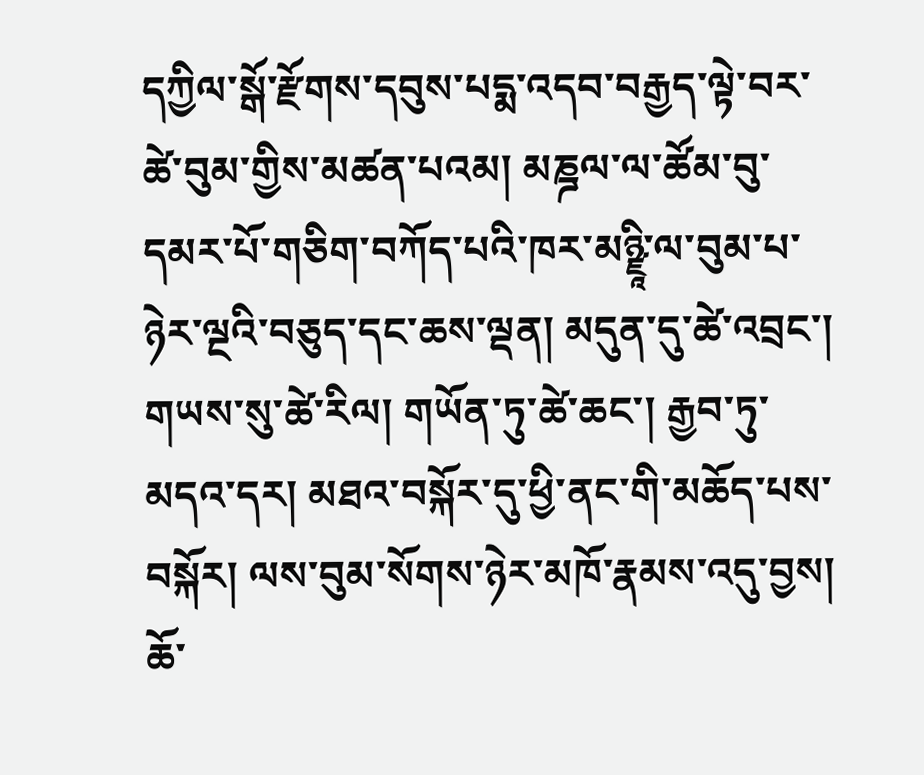དཀྱིལ་སྒོ་རྫོགས་དབུས་པདྨ་འདབ་བརྒྱད་ལྟེ་བར་ཚེ་བུམ་གྱིས་མཚན་པའམ། མཎྜལ་ལ་ཚོམ་བུ་དམར་པོ་གཅིག་བཀོད་པའི་ཁར་མཉྫཱི་ལ་བུམ་པ་ཉེར་ལྔའི་བཅུད་དང་ཆས་ལྡན། མདུན་དུ་ཚེ་འབྲང་། གཡས་སུ་ཚེ་རིལ། གཡོན་ཏུ་ཚེ་ཆང་། རྒྱབ་ཏུ་མདའ་དར། མཐའ་བསྐོར་དུ་ཕྱི་ནང་གི་མཆོད་པས་བསྐོར། ལས་བུམ་སོགས་ཉེར་མཁོ་རྣམས་འདུ་བྱས། ཆོ་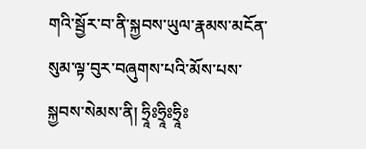གའི་སྦྱོར་བ་ནི་སྐྱབས་ཡུལ་རྣམས་མངོན་སུམ་ལྟ་བུར་བཞུགས་པའི་མོས་པས་སྐྱབས་སེམས་ནི། ཧྲཱིཿཧྲཱིཿཧྲཱིཿ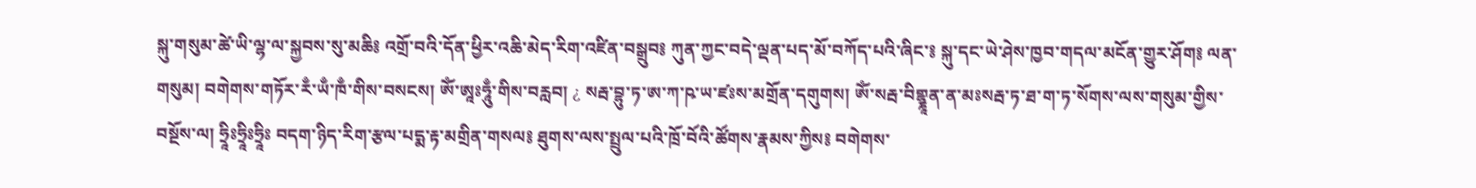སྐུ་གསུམ་ཚེ་ཡི་ལྷ་ལ་སྐྱབས་སུ་མཆི༔ འགྲོ་བའི་དོན་ཕྱིར་འཆི་མེད་རིག་འཛིན་བསྒྲུབ༔ ཀུན་ཀྱང་བདེ་ལྡན་པད་མོ་བཀོད་པའི་ཞིང་༔ སྐུ་དང་ཡེ་ཤེས་ཁྱབ་གདལ་མངོན་གྱུར་ཤོག༔ ལན་གསུམ། བགེགས་གཏོར་རྃ་ཡྃ་ཁྃ་གིས་བསངས། ཨོཾ་ཨཱཿཧཱུྃ་གིས་བརླབ། ¿ སརྦ་བྷུ་ཏ་ཨ་ཀ་ཥ་ཡ་ཛཿས་མགྲོན་དགུགས། ཨོཾ་སརྦ་བིགྷྣཱན་ན་མཿསརྦ་ཏ་ཐ་ག་ཏ་སོགས་ལས་གསུམ་གྱིས་བསྔོས་ལ། ཧྲཱིཿཧྲཱིཿཧྲཱིཿ བདག་ཉིད་རིག་རྩལ་པདྨ་རྟ་མགྲིན་གསལ༔ ཐུགས་ལས་སྤྲུལ་པའི་ཁྲོ་བོའི་ཚོགས་རྣམས་ཀྱིས༔ བགེགས་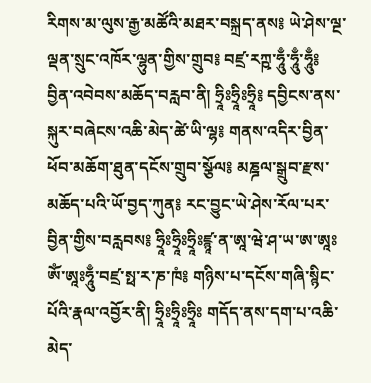རིགས་མ་ལུས་རྒྱ་མཚོའི་མཐར་བསྐྲད་ནས༔ ཡེ་ཤེས་ལྔ་ལྡན་སྲུང་འཁོར་ལྷུན་གྱིས་གྲུབ༔ བཛྲ་རཀྵ་ཧཱུྃ་ཧཱུྃ་ཧཱུྃ༔ བྱིན་འབེབས་མཆོད་བརླབ་ནི། ཧྲཱིཿཧྲཱིཿཧྲཱི༔ དབྱིངས་ནས་སྐུར་བཞེངས་འཆི་མེད་ཚེ་ཡི་ལྷ༔ གནས་འདིར་བྱིན་ཕོབ་མཆོག་ཐུན་དངོས་གྲུབ་སྩོལ༔ མཎྜལ་སྒྲུབ་རྫས་མཆོད་པའི་ཡོ་བྱད་ཀུན༔ རང་བྱུང་ཡེ་ཤེས་རོལ་པར་བྱིན་གྱིས་བརླབས༔ ཧྲཱིཿཧྲཱིཿཧྲཱིཿཛྙཱ་ན་ཨཱ་ཝེ་ཤ་ཡ་ཨ་ཨཱཿ ཨོཾ་ཨཱཿཧཱུྃ་བཛྲ་སྥ་ར་ཎ་ཁཾ༔ གཉིས་པ་དངོས་གཞི་སྙིང་པོའི་རྣལ་འབྱོར་ནི། ཧྲཱིཿཧྲཱིཿཧྲཱིཿ གདོད་ནས་དག་པ་འཆི་མེད་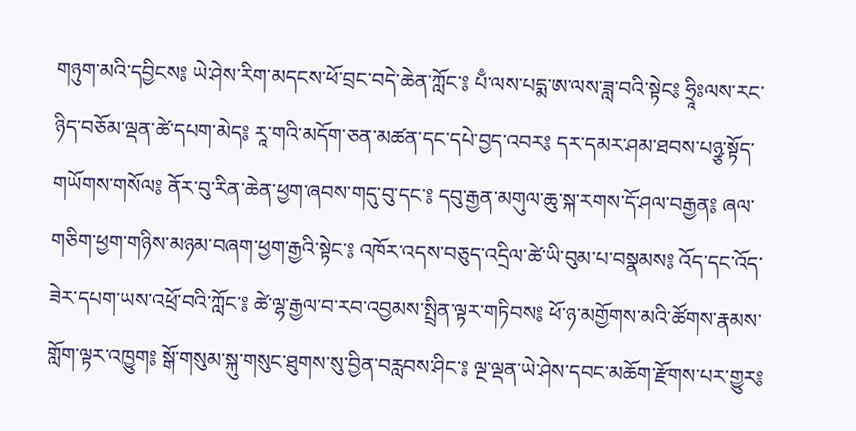གཉུག་མའི་དབྱིངས༔ ཡེ་ཤེས་རིག་མདངས་ཕོ་བྲང་བདེ་ཆེན་ཀློང་༔ པྃ་ལས་པདྨ་ཨ་ལས་ཟླ་བའི་སྟེང༔ ཧྲཱིཿལས་རང་ཉིད་བཅོམ་ལྡན་ཚེ་དཔག་མེད༔ རཱ་གའི་མདོག་ཅན་མཚན་དང་དཔེ་བྱད་འབར༔ དར་དམར་ཤམ་ཐབས་པཉྩ་སྟོད་གཡོགས་གསོལ༔ ནོར་བུ་རིན་ཆེན་ཕྱག་ཞབས་གདུ་བུ་དང་༔ དབུ་རྒྱན་མགུལ་ཆུ་སྐ་རགས་དོ་ཤལ་བརྒྱན༔ ཞལ་གཅིག་ཕྱག་གཉིས་མཉམ་བཞག་ཕྱག་རྒྱའི་སྟེང་༔ འཁོར་འདས་བཅུད་འདྲིལ་ཚེ་ཡི་བུམ་པ་བསྣམས༔ འོད་དང་འོད་ཟེར་དཔག་ཡས་འཕྲོ་བའི་ཀློང་༔ ཚེ་ལྷ་རྒྱལ་བ་རབ་འབྱམས་སྤྲིན་ལྟར་གཏིབས༔ ཕོ་ཉ་མགྱོགས་མའི་ཚོགས་རྣམས་གློག་ལྟར་འཁྱུག༔ སྒོ་གསུམ་སྐུ་གསུང་ཐུགས་སུ་བྱིན་བརླབས་ཤིང་༔ ལྔ་ལྡན་ཡེ་ཤེས་དབང་མཆོག་རྫོགས་པར་གྱུར༔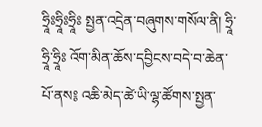ཧྲཱིཿཧྲཱིཿཧྲཱིཿ སྤྱན་འདྲེན་བཞུགས་གསོལ་ནི། ཧྲཱི་ཧྲཱི་ཧྲཱིཿ འོག་མིན་ཆོས་དབྱིངས་བདེ་བ་ཆེན་པོ་ནས༔ འཆི་མེད་ཚེ་ཡི་ལྷ་ཚོགས་སྤྱན་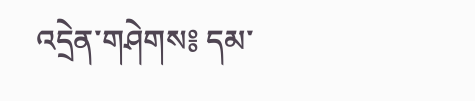འདྲེན་གཤེགས༔ དམ་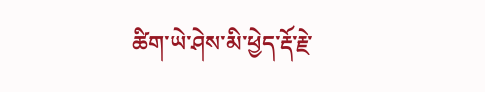ཚིག་ཡེ་ཤེས་མི་ཕྱེད་རྡོ་རྗེ་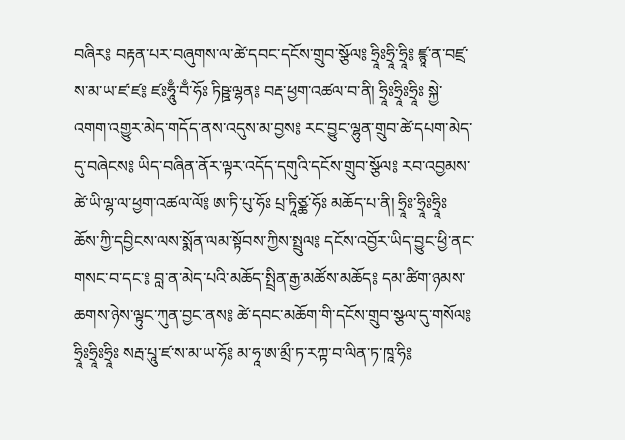བཞིར༔ བརྟན་པར་བཞུགས་ལ་ཚེ་དབང་དངོས་གྲུབ་སྩོལ༔ ཧྲཱིཿཧྲཱི་ཧྲཱི༔ ཛྙཱ་ན་བཛྲ་ས་མ་ཡ་ཛ་ཛ༔ ཛཿཧཱུྃ་བྃ་ཧོཿ ཏིཥྛ་ལྷན༔ བརྡ་ཕྱག་འཚལ་བ་ནི། ཧྲཱིཿཧྲཱིཿཧྲཱིཿ སྐྱེ་འགག་འགྱུར་མེད་གདོད་ནས་འདུས་མ་བྱས༔ རང་བྱུང་ལྷུན་གྲུབ་ཚེ་དཔག་མེད་དུ་བཞེངས༔ ཡིད་བཞིན་ནོར་ལྟར་འདོད་དགུའི་དངོས་གྲུབ་སྩོལ༔ རབ་འབྱམས་ཚེ་ཡི་ལྷ་ལ་ཕྱག་འཚལ་ལོ༔ ཨ་ཏི་པུ་ཧོཿ པྲ་ཏཱིཙྪ་ཧོཿ མཆོད་པ་ནི། ཧྲཱིཿ་ཧྲཱིཿཧྲཱིཿ ཆོས་ཀྱི་དབྱིངས་ལས་སྨོན་ལམ་སྟོབས་ཀྱིས་སྤྲུལ༔ དངོས་འབྱོར་ཡིད་བྱུང་ཕྱི་ནང་གསང་བ་དང་༔ བླ་ན་མེད་པའི་མཆོད་སྤྲིན་རྒྱ་མཚོས་མཆོད༔ དམ་ཚིག་ཉམས་ཆགས་ཉེས་ལྟུང་ཀུན་བྱང་ནས༔ ཚེ་དབང་མཆོག་གི་དངོས་གྲུབ་སྩལ་དུ་གསོལ༔ ཧྲཱིཿཧྲཱིཿཧྲཱིཿ སརྦ་པཱུ་ཛ་ས་མ་ཡ་ཧོ༔ མ་ཧཱ་ཨ་མྲྀ་ཏ་རཀྟ་བ་ལིན་ཏ་ཁཱ་ཧི༔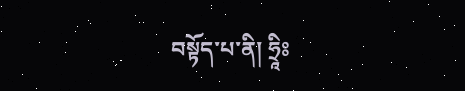བསྟོད་པ་ནི། ཧྲཱིཿ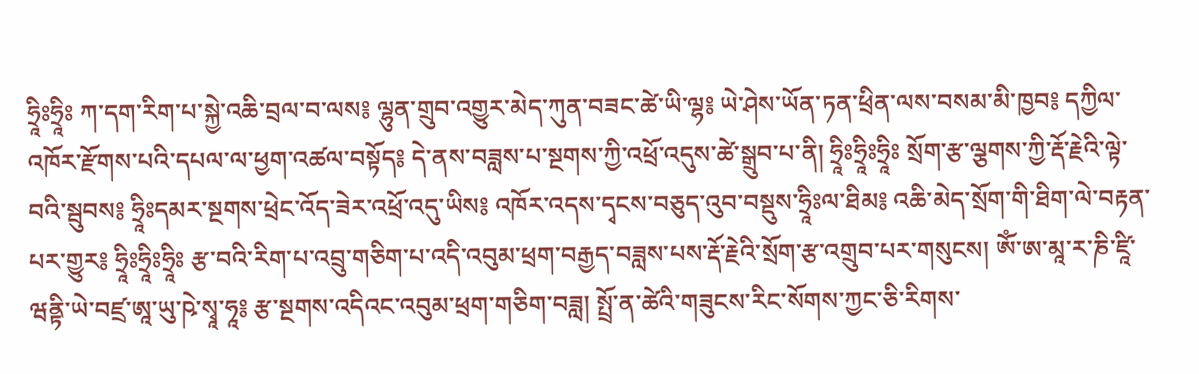ཧྲཱིཿཧྲཱིཿ ཀ་དག་རིག་པ་སྐྱེ་འཆི་བྲལ་བ་ལས༔ ལྷུན་གྲུབ་འགྱུར་མེད་ཀུན་བཟང་ཚེ་ཡི་ལྷ༔ ཡེ་ཤེས་ཡོན་ཏན་ཕྲིན་ལས་བསམ་མི་ཁྱབ༔ དཀྱིལ་འཁོར་རྫོགས་པའི་དཔལ་ལ་ཕྱག་འཚལ་བསྟོད༔ དེ་ནས་བཟླས་པ་སྔགས་ཀྱི་འཕྲོ་འདུས་ཚེ་སྒྲུབ་པ་ནི། ཧྲཱིཿཧྲཱིཿཧྲཱིཿ སྲོག་རྩ་ལྕགས་ཀྱི་རྡོ་རྗེའི་ལྟེ་བའི་སྦུབས༔ ཧྲཱིཿདམར་སྔགས་ཕྲེང་འོད་ཟེར་འཕྲོ་འདུ་ཡིས༔ འཁོར་འདས་དྭངས་བཅུད་འུབ་བསྡུས་ཧྲཱིཿལ་ཐིམ༔ འཆི་མེད་སྲོག་གི་ཐིག་ལེ་བརྟན་པར་གྱུར༔ ཧྲཱིཿཧྲཱིཿཧྲཱིཿ རྩ་བའི་རིག་པ་འབྲུ་གཅིག་པ་འདི་འབུམ་ཕྲག་བརྒྱད་བཟླས་པས་རྡོ་རྗེའི་སྲོག་རྩ་འགྲུབ་པར་གསུངས། ཨོཾ་ཨ་མཱ་ར་ཎི་ཛཱི་ཝནྟི་ཡེ་བཛྲ་ཨཱ་ཡུ་ཥེ་སྭཱ་ཧཱ༔ རྩ་སྔགས་འདིའང་འབུམ་ཕྲག་གཅིག་བཟླ། སྤྲོ་ན་ཚེའི་གཟུངས་རིང་སོགས་ཀྱང་ཅི་རིགས་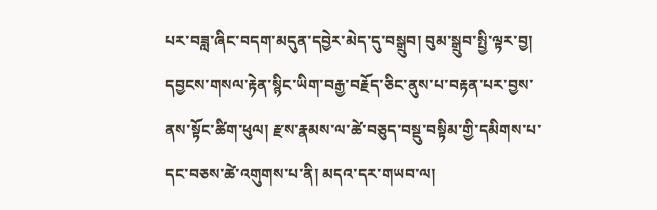པར་བཟླ་ཞིང་བདག་མདུན་དབྱེར་མེད་དུ་བསྒྲུབ། བུམ་སྒྲུབ་སྤྱི་ལྟར་བྱ། དབྱངས་གསལ་རྟེན་སྙིང་ཡིག་བརྒྱ་བརྗོད་ཅིང་ནུས་པ་བརྟན་པར་བྱས་ནས་སྟོང་ཚིག་ཕུལ། རྫས་རྣམས་ལ་ཚེ་བཅུད་བསྡུ་བསྟིམ་གྱི་དམིགས་པ་དང་བཅས་ཚེ་འགུགས་པ་ནི། མདའ་དར་གཡབ་ལ།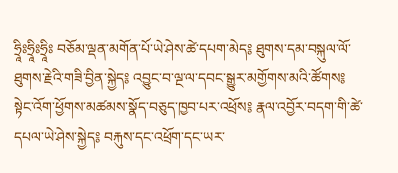ཧྲཱིཿཧྲཱིཿཧྲཱིཿ བཅོམ་ལྡན་མགོན་པོ་ཡེ་ཤེས་ཚེ་དཔག་མེད༔ ཐུགས་དམ་བསྐུལ་ལོ་ཐུགས་རྗེའི་གཟི་བྱིན་སྐྱེད༔ འབྱུང་བ་ལྔ་ལ་དབང་སྒྱུར་མགྱོགས་མའི་ཚོགས༔ སྟེང་འོག་ཕྱོགས་མཚམས་སྣོད་བཅུད་ཁྱབ་པར་འཕྲོས༔ རྣལ་འབྱོར་བདག་གི་ཚེ་དཔལ་ཡེ་ཤེས་སྐྱེད༔ བརྐུས་དང་འཕྲོག་དང་ཡར་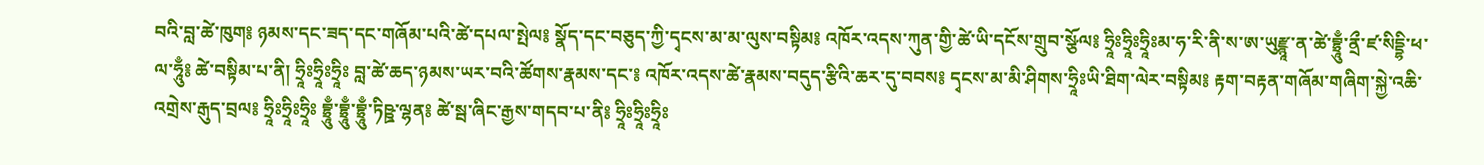བའི་བླ་ཚེ་ཁུག༔ ཉམས་དང་ཟད་དང་གཞོམ་པའི་ཚེ་དཔལ་སྤེལ༔ སྣོད་དང་བཅུད་ཀྱི་དྭངས་མ་མ་ལུས་བསྟིམ༔ འཁོར་འདས་ཀུན་གྱི་ཚེ་ཡི་དངོས་གྲུབ་སྩོལ༔ ཧྲཱིཿཧྲཱིཿཧྲཱིཿམ་ཧ་རི་ནི་ས་ཨ་ཡུརྫྙཱ་ན་ཚེ་བྷྲཱུྃ་ནྲྀ་ཛ་སིདྡྷི་ཕ་ལ་ཧཱུྃ༔ ཚེ་བསྟིམ་པ་ནི། ཧྲཱིཿཧྲཱིཿཧྲཱིཿ བླ་ཚེ་ཆད་ཉམས་ཡར་བའི་ཚོགས་རྣམས་དང་༔ འཁོར་འདས་ཚེ་རྣམས་བདུད་རྩིའི་ཆར་དུ་བབས༔ དྭངས་མ་མི་ཤིགས་ཧྲཱིཿཡི་ཐིག་ལེར་བསྟིམ༔ རྟག་བརྟན་གཞོམ་གཞིག་སྐྱེ་འཆི་འགྲེས་རྒུད་བྲལ༔ ཧྲཱིཿཧྲཱིཿཧྲཱིཿ བྷྲཱུྃ་བྷྲཱུྃ་བྷྲཱུྃ་ཏིཥྛ་ལྷན༔ ཚེ་སྦ་ཞིང་རྒྱས་གདབ་པ་ནི༔ ཧྲཱིཿཧྲཱིཿཧྲཱིཿ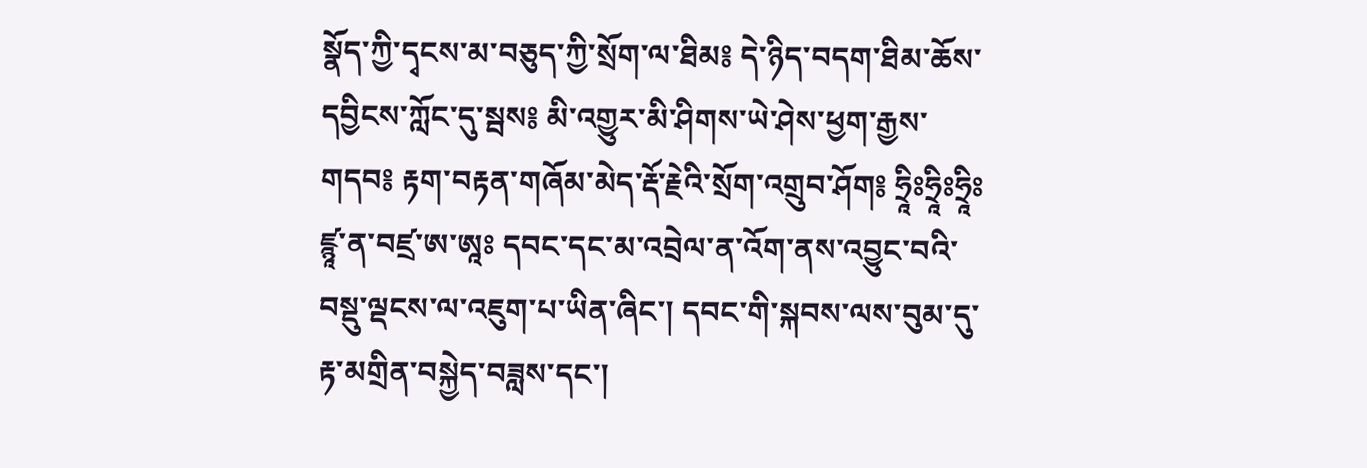སྣོད་ཀྱི་དྭངས་མ་བཅུད་ཀྱི་སྲོག་ལ་ཐིམ༔ དེ་ཉིད་བདག་ཐིམ་ཆོས་དབྱིངས་ཀློང་དུ་སྦས༔ མི་འགྱུར་མི་ཤིགས་ཡེ་ཤེས་ཕྱག་རྒྱས་གདབ༔ རྟག་བརྟན་གཞོམ་མེད་རྡོ་རྗེའི་སྲོག་འགྲུབ་ཤོག༔ ཧྲཱིཿཧྲཱིཿཧྲཱིཿཛྙཱ་ན་བཛྲ་ཨ་ཨཱཿ དབང་དང་མ་འབྲེལ་ན་འོག་ནས་འབྱུང་བའི་བསྡུ་ལྡངས་ལ་འཇུག་པ་ཡིན་ཞིང་། དབང་གི་སྐབས་ལས་བུམ་དུ་རྟ་མགྲིན་བསྐྱེད་བཟླས་དང་།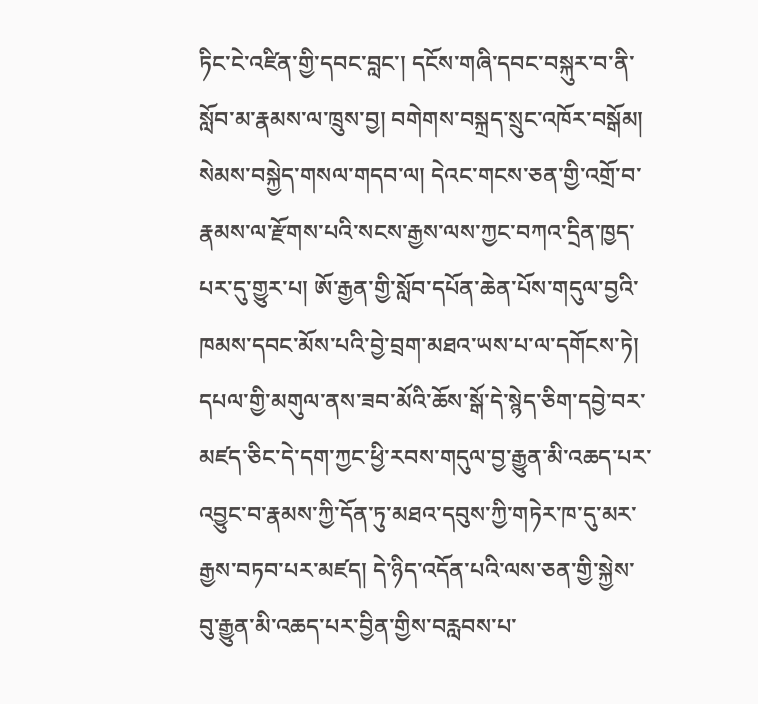ཏིང་ངེ་འཛིན་གྱི་དབང་བླང་། དངོས་གཞི་དབང་བསྐུར་བ་ནི་སློབ་མ་རྣམས་ལ་ཁྲུས་བྱ། བགེགས་བསྐྲད་སྲུང་འཁོར་བསྒོམ། སེམས་བསྐྱེད་གསལ་གདབ་ལ། དེའང་གངས་ཅན་གྱི་འགྲོ་བ་རྣམས་ལ་རྫོགས་པའི་སངས་རྒྱས་ལས་ཀྱང་བཀའ་དྲིན་ཁྱད་པར་དུ་གྱུར་པ། ཨོ་རྒྱན་གྱི་སློབ་དཔོན་ཆེན་པོས་གདུལ་བྱའི་ཁམས་དབང་མོས་པའི་བྱེ་བྲག་མཐའ་ཡས་པ་ལ་དགོངས་ཏེ། དཔལ་གྱི་མགུལ་ནས་ཟབ་མོའི་ཆོས་སྒོ་དེ་སྙེད་ཅིག་དབྱེ་བར་མཛད་ཅིང་དེ་དག་ཀྱང་ཕྱི་རབས་གདུལ་བྱ་རྒྱུན་མི་འཆད་པར་འབྱུང་བ་རྣམས་ཀྱི་དོན་ཏུ་མཐའ་དབུས་ཀྱི་གཏེར་ཁ་དུ་མར་རྒྱས་བཏབ་པར་མཛད། དེ་ཉིད་འདོན་པའི་ལས་ཅན་གྱི་སྐྱེས་བུ་རྒྱུན་མི་འཆད་པར་བྱིན་གྱིས་བརླབས་པ་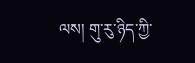ལས། གུ་རུ་ཉིད་ཀྱི་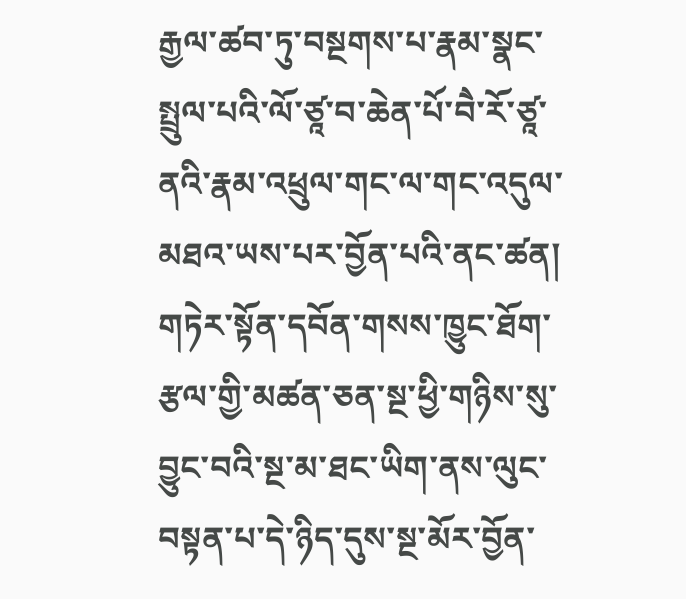རྒྱལ་ཚབ་ཏུ་བསྔགས་པ་རྣམ་སྣང་སྤྲུལ་པའི་ལོ་ཙཱ་བ་ཆེན་པོ་བཻ་རོ་ཙཱ་ནའི་རྣམ་འཕྲུལ་གང་ལ་གང་འདུལ་མཐའ་ཡས་པར་བྱོན་པའི་ནང་ཚན། གཏེར་སྟོན་དབོན་གསས་ཁྱུང་ཐོག་རྩལ་གྱི་མཚན་ཅན་སྔ་ཕྱི་གཉིས་སུ་བྱུང་བའི་སྔ་མ་ཐང་ཡིག་ནས་ལུང་བསྟན་པ་དེ་ཉིད་དུས་སྔ་མོར་བྱོན་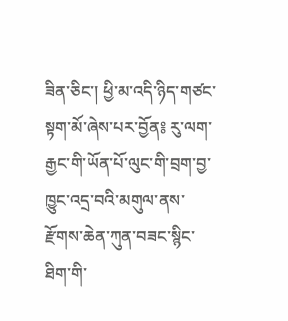ཟིན་ཅིང་། ཕྱི་མ་འདི་ཉིད་གཙང་སྟག་མོ་ཞེས་པར་བྱོན༔ རུ་ལག་རྒྱང་གི་ཡོན་པོ་ལུང་གི་བྲག་བྱ་ཁྱུང་འདྲ་བའི་མགུལ་ནས་རྫོགས་ཆེན་ཀུན་བཟང་སྙིང་ཐིག་གི་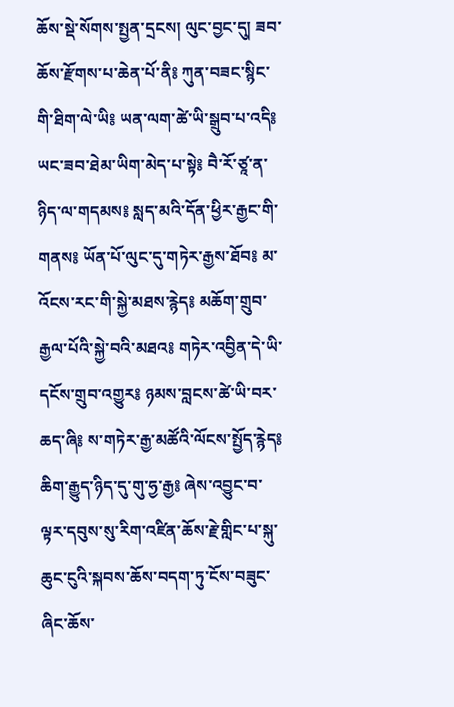ཆོས་སྡེ་སོགས་སྤྱན་དྲངས། ལུང་བྱང་དུ། ཟབ་ཆོས་རྫོགས་པ་ཆེན་པོ་ནི༔ ཀུན་བཟང་སྙིང་གི་ཐིག་ལེ་ཡི༔ ཡན་ལག་ཚེ་ཡི་སྒྲུབ་པ་འདི༔ ཡང་ཟབ་ཐེམ་ཡིག་མེད་པ་སྟེ༔ བཻ་རོ་ཙཱ་ན་ཉིད་ལ་གདམས༔ སླད་མའི་དོན་ཕྱིར་རྒྱང་གི་གནས༔ ཡོན་པོ་ལུང་དུ་གཏེར་རྒྱས་ཐོབ༔ མ་འོངས་རང་གི་སྐྱེ་མཐས་རྙེད༔ མཆོག་གྲུབ་རྒྱལ་པོའི་སྐྱེ་བའི་མཐའ༔ གཏེར་འབྱིན་དེ་ཡི་དངོས་གྲུབ་འགྱུར༔ ཉམས་བླངས་ཚེ་ཡི་བར་ཆད་ཞི༔ ས་གཏེར་རྒྱ་མཚོའི་ལོངས་སྤྱོད་རྙེད༔ ཆིག་རྒྱུད་ཉིད་དུ་གུ་ཧྱ་རྒྱ༔ ཞེས་འབྱུང་བ་ལྟར་དབུས་སུ་རིག་འཛིན་ཆོས་རྗེ་གླིང་པ་སྐུ་ཆུང་ངུའི་སྐབས་ཆོས་བདག་ཏུ་ངོས་བཟུང་ཞིང་ཆོས་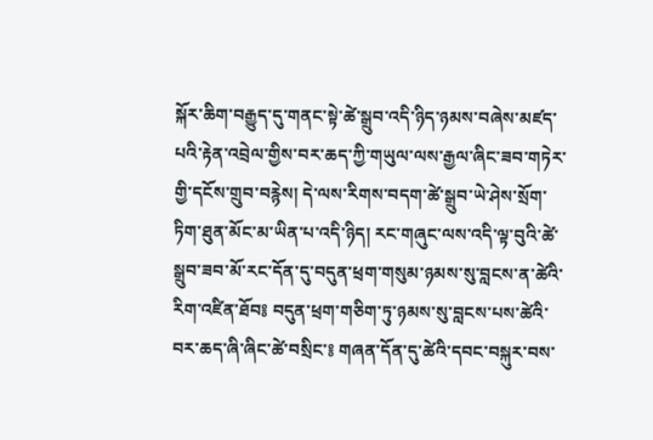སྐོར་ཆིག་བརྒྱུད་དུ་གནང་སྟེ་ཚེ་སྒྲུབ་འདི་ཉིད་ཉམས་བཞེས་མཛད་པའི་རྟེན་འབྲེལ་གྱིས་བར་ཆད་ཀྱི་གཡུལ་ལས་རྒྱལ་ཞིང་ཟབ་གཏེར་གྱི་དངོས་གྲུབ་བརྙེས། དེ་ལས་རིགས་བདག་ཚེ་སྒྲུབ་ཡེ་ཤེས་སྲོག་ཏིག་ཐུན་མོང་མ་ཡིན་པ་འདི་ཉིད། རང་གཞུང་ལས་འདི་ལྟ་བུའི་ཚེ་སྒྲུབ་ཟབ་མོ་རང་དོན་དུ་བདུན་ཕྲག་གསུམ་ཉམས་སུ་བླངས་ན་ཚེའི་རིག་འཛིན་ཐོབ༔ བདུན་ཕྲག་གཅིག་ཏུ་ཉམས་སུ་བླངས་པས་ཚེའི་བར་ཆད་ཞི་ཞིང་ཚེ་བསྲིང་༔ གཞན་དོན་དུ་ཚེའི་དབང་བསྐུར་བས་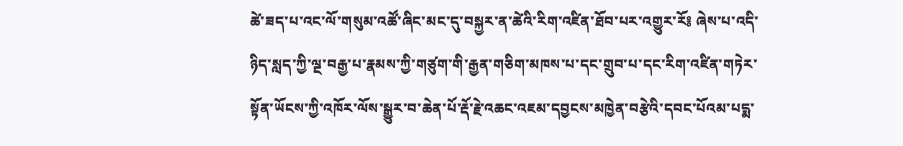ཚེ་ཟད་པ་འང་ལོ་གསུམ་འཚོ་ཞིང་མང་དུ་བསྐྱར་ན་ཚེའི་རིག་འཛིན་ཐོབ་པར་འགྱུར་རོ༔ ཞེས་པ་འདི་ཉིད་སླད་ཀྱི་ལྔ་བརྒྱ་པ་རྣམས་ཀྱི་གཙུག་གི་རྒྱན་གཅིག་མཁས་པ་དང་གྲུབ་པ་དང་རིག་འཛིན་གཏེར་སྟོན་ཡོངས་ཀྱི་འཁོར་ལོས་སྒྱུར་བ་ཆེན་པོ་རྡོ་རྗེ་འཆང་འཇམ་དབྱངས་མཁྱེན་བརྩེའི་དབང་པོའམ་པདྨ་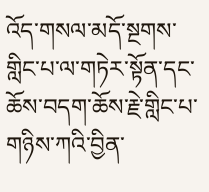འོད་གསལ་མདོ་སྔགས་གླིང་པ་ལ་གཏེར་སྟོན་དང་ཆོས་བདག་ཆོས་རྗེ་གླིང་པ་གཉིས་ཀའི་བྱིན་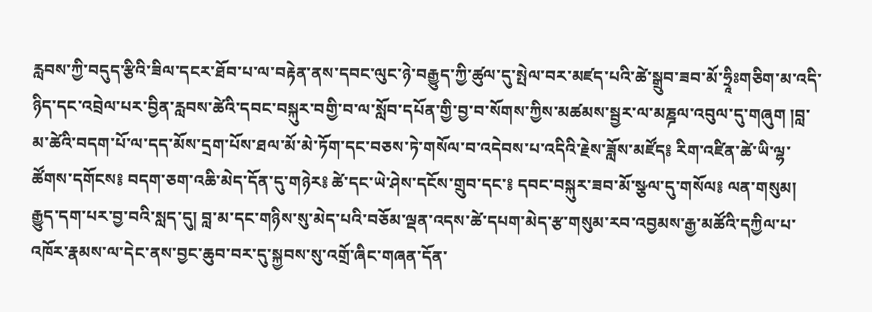རླབས་ཀྱི་བདུད་རྩིའི་ཟིལ་དངར་ཐོབ་པ་ལ་བརྟེན་ནས་དབང་ལུང་ཉེ་བརྒྱུད་ཀྱི་ཚུལ་དུ་སྤེལ་བར་མཛད་པའི་ཚེ་སྒྲུབ་ཟབ་མོ་ཧྲཱིཿགཅིག་མ་འདི་ཉིད་དང་འབྲེལ་པར་བྱིན་རླབས་ཚེའི་དབང་བསྐུར་བགྱི་བ་ལ་སློབ་དཔོན་གྱི་བྱ་བ་སོགས་ཀྱིས་མཚམས་སྦྱར་ལ་མཎྜལ་འབུལ་དུ་གཞུག །བླ་མ་ཚེའི་བདག་པོ་ལ་དད་མོས་དྲག་པོས་ཐལ་མོ་མེ་ཏོག་དང་བཅས་ཏེ་གསོལ་བ་འདེབས་པ་འདིའི་རྗེས་ཟློས་མཛོད༔ རིག་འཛིན་ཚེ་ཡི་ལྷ་ཚོགས་དགོངས༔ བདག་ཅག་འཆི་མེད་དོན་དུ་གཉེར༔ ཚེ་དང་ཡེ་ཤེས་དངོས་གྲུབ་དང་༔ དབང་བསྐུར་ཟབ་མོ་སྩལ་དུ་གསོལ༔ ལན་གསུམ། རྒྱུད་དག་པར་བྱ་བའི་སླད་དུ། བླ་མ་དང་གཉིས་སུ་མེད་པའི་བཅོམ་ལྡན་འདས་ཚེ་དཔག་མེད་རྩ་གསུམ་རབ་འབྱམས་རྒྱ་མཚོའི་དཀྱིལ་པ་འཁོར་རྣམས་ལ་དེང་ནས་བྱང་ཆུབ་བར་དུ་སྐྱབས་སུ་འགྲོ་ཞིང་གཞན་དོན་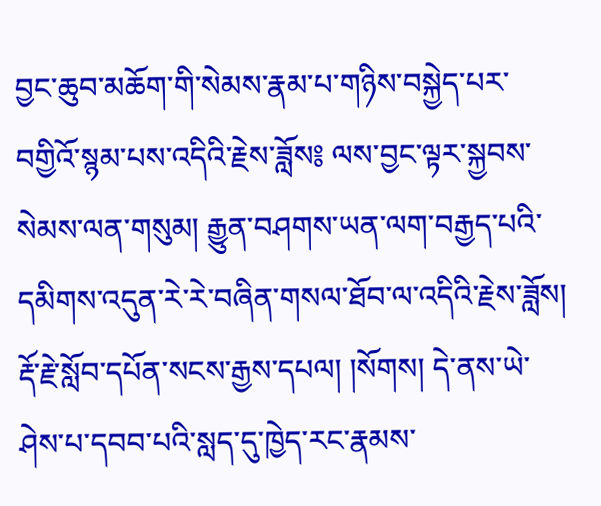བྱང་ཆུབ་མཆོག་གི་སེམས་རྣམ་པ་གཉིས་བསྐྱེད་པར་བགྱིའོ་སྙམ་པས་འདིའི་རྗེས་ཟློས༔ ལས་བྱང་ལྟར་སྐྱབས་སེམས་ལན་གསུམ། རྒྱུན་བཤགས་ཡན་ལག་བརྒྱད་པའི་དམིགས་འདུན་རེ་རེ་བཞིན་གསལ་ཐོབ་ལ་འདིའི་རྗེས་ཟློས། རྡོ་རྗེ་སློབ་དཔོན་སངས་རྒྱས་དཔལ། །སོགས། དེ་ནས་ཡེ་ཤེས་པ་དབབ་པའི་སླད་དུ་ཁྱེད་རང་རྣམས་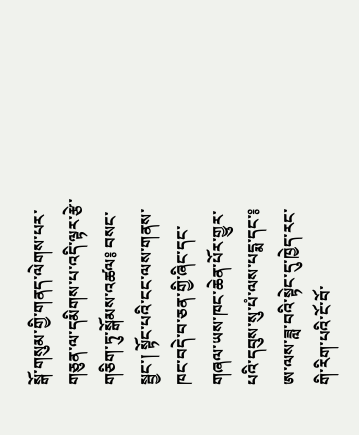སྒོ་གསུམ་གྱི་གནད་ལེགས་པར་གཅུན་ལ་དམིགས་པ་འདི་ལྟར་རྩེ་གཅིག་ཏུ་སྒོམས་འཚལ༔ བསང་སྦྱང་། སྟོང་པའི་ངང་ལས་གནས་ཁང་བདེ་བ་ཅན་གྱི་ཞིང་དང་གཞལ་ཡས་ཁང་ཆེན་པོར་གྱུར་པའི་དབུས་སུ་པཾ་ལས་པདྨ་དང་༔ ཨ་ལས་ཟླ་བའི་སྟེང་དུ་ཁྱེད་རང་གི་རིག་པའི་ངོ་བོ་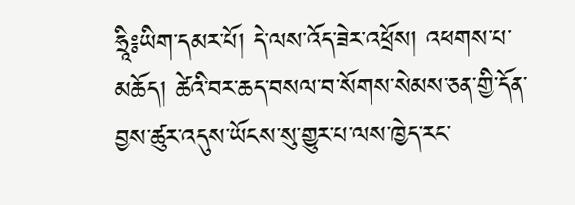ཧྲཱི༔ཡིག་དམར་པོ། དེ་ལས་འོད་ཟེར་འཕྲོས། འཕགས་པ་མཆོད། ཚེའི་བར་ཆད་བསལ་བ་སོགས་སེམས་ཅན་གྱི་དོན་བྱས་ཚུར་འདུས་ཡོངས་སུ་གྱུར་པ་ལས་ཁྱེད་རང་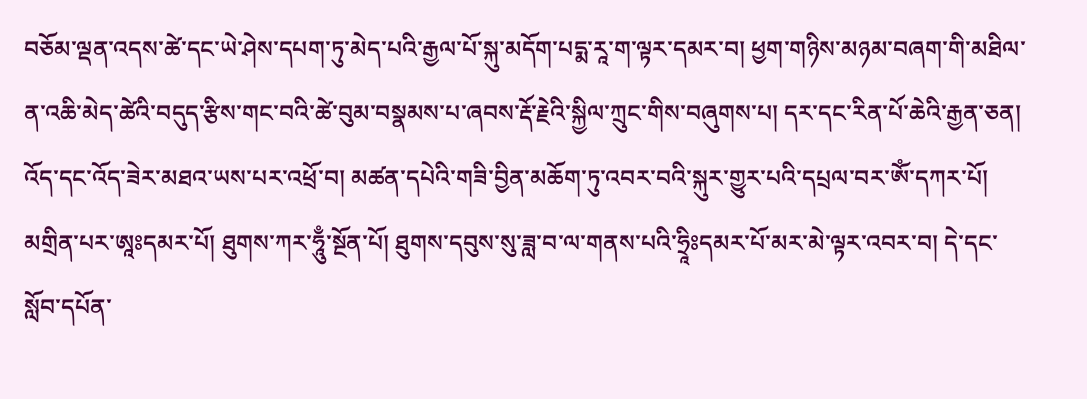བཅོམ་ལྡན་འདས་ཚེ་དང་ཡེ་ཤེས་དཔག་ཏུ་མེད་པའི་རྒྱལ་པོ་སྐུ་མདོག་པདྨ་རཱ་ག་ལྟར་དམར་བ། ཕྱག་གཉིས་མཉམ་བཞག་གི་མཐིལ་ན་འཆི་མེད་ཚེའི་བདུད་རྩིས་གང་བའི་ཚེ་བུམ་བསྣམས་པ་ཞབས་རྡོ་རྗེའི་སྐྱིལ་ཀྲུང་གིས་བཞུགས་པ། དར་དང་རིན་པོ་ཆེའི་རྒྱན་ཅན། འོད་དང་འོད་ཟེར་མཐའ་ཡས་པར་འཕྲོ་བ། མཚན་དཔེའི་གཟི་བྱིན་མཆོག་ཏུ་འབར་བའི་སྐུར་གྱུར་པའི་དཔྲལ་བར་ཨོཾ་དཀར་པོ། མགྲིན་པར་ཨཱཿདམར་པོ། ཐུགས་ཀར་ཧཱུྃ་སྔོན་པོ། ཐུགས་དབུས་སུ་ཟླ་བ་ལ་གནས་པའི་ཧྲཱིཿདམར་པོ་མར་མེ་ལྟར་འབར་བ། དེ་དང་སློབ་དཔོན་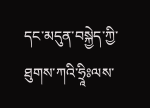དང་མདུན་བསྐྱེད་ཀྱི་ཐུགས་ཀའི་ཧྲཱིཿལས་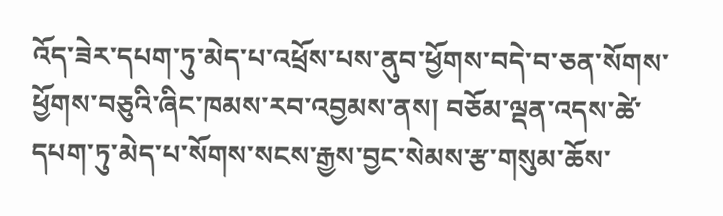འོད་ཟེར་དཔག་ཏུ་མེད་པ་འཕྲོས་པས་ནུབ་ཕྱོགས་བདེ་བ་ཅན་སོགས་ཕྱོགས་བཅུའི་ཞིང་ཁམས་རབ་འབྱམས་ནས། བཅོམ་ལྡན་འདས་ཚེ་དཔག་ཏུ་མེད་པ་སོགས་སངས་རྒྱས་བྱང་སེམས་རྩ་གསུམ་ཆོས་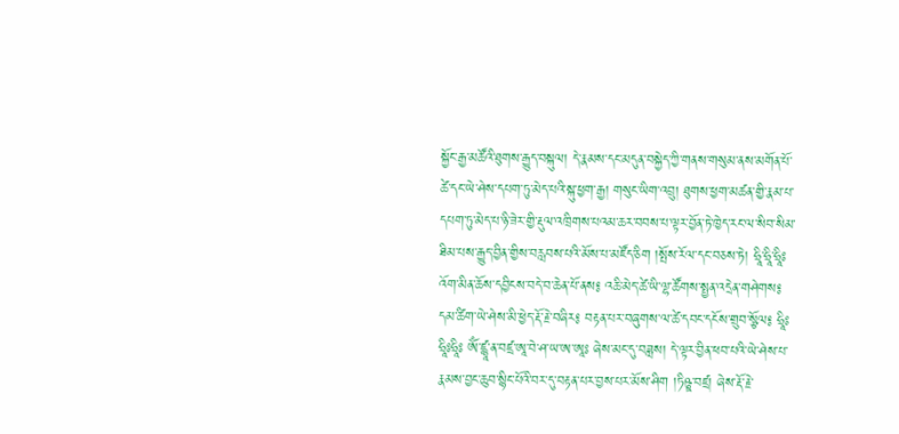སྐྱོང་རྒྱ་མཚོའི་ཐུགས་རྒྱུད་བསྐུལ། དེ་རྣམས་དང་མདུན་བསྐྱེད་ཀྱི་གནས་གསུམ་ནས་མགོན་པོ་ཚེ་དང་ཡེ་ཤེས་དཔག་ཏུ་མེད་པའི་སྐུ་ཕྱག་རྒྱ། གསུང་ཡིག་འབྲུ། ཐུགས་ཕྱག་མཚན་གྱི་རྣམ་པ་དཔག་ཏུ་མེད་པ་ཉི་ཟེར་གྱི་རྡུལ་འཁྲིགས་པའམ་ཆར་བབས་པ་ལྟར་བྱོན་ཏེ་ཁྱེད་རང་ལ་སིབ་སིམ་ཐིམ་པས་རྒྱུད་བྱིན་གྱིས་བརླབས་པའི་མོས་པ་མཛོད་ཅིག །སྤོས་རོལ་དང་བཅས་ཏེ། ཧྲཱི་ཧྲཱི་ཧྲཱིཿ འོག་མིན་ཆོས་དབྱིངས་བདེ་བ་ཆེན་པོ་ནས༔ འཆི་མེད་ཚེ་ཡི་ལྷ་ཚོགས་སྤྱན་འདྲེན་གཤེགས༔ དམ་ཚིག་ཡེ་ཤེས་མི་ཕྱེད་རྡོ་རྗེ་བཞིར༔ བརྟན་པར་བཞུགས་ལ་ཚེ་དབང་དངོས་གྲུབ་སྩོལ༔ ཧྲཱིཿཧྲཱིཿཧྲཱིཿ ཨོཾ་ཛྙཱ་ན་བཛྲ་ཨཱ་བེ་ཤ་ཡ་ཨ་ཨཱཿ ཞེས་མང་དུ་བཟླས། དེ་ལྟར་བྱིན་ཕབ་པའི་ཡེ་ཤེས་པ་རྣམས་བྱང་ཆུབ་སྙིང་པོའི་བར་དུ་བརྟན་པར་བྱས་པར་མོས་ཤིག །ཏིཥྛ་བཛྲ། ཞེས་རྡོ་རྗེ་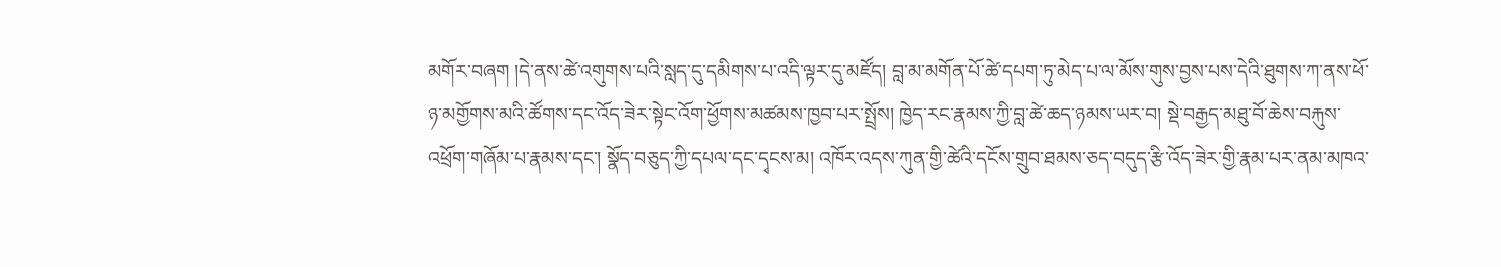མགོར་བཞག །དེ་ནས་ཚེ་འགུགས་པའི་སླད་དུ་དམིགས་པ་འདི་ལྟར་དུ་མཛོད། བླ་མ་མགོན་པོ་ཚེ་དཔག་ཏུ་མེད་པ་ལ་མོས་གུས་བྱས་པས་དེའི་ཐུགས་ཀ་ནས་ཕོ་ཉ་མགྱོགས་མའི་ཚོགས་དང་འོད་ཟེར་སྟེང་འོག་ཕྱོགས་མཚམས་ཁྱབ་པར་སྤྲོས། ཁྱེད་རང་རྣམས་ཀྱི་བླ་ཚེ་ཆད་ཉམས་ཡར་བ། སྡེ་བརྒྱད་མཐུ་བོ་ཆེས་བརྐུས་འཕྲོག་གཞོམ་པ་རྣམས་དང་། སྣོད་བཅུད་ཀྱི་དཔལ་དང་དྭངས་མ། འཁོར་འདས་ཀུན་གྱི་ཚེའི་དངོས་གྲུབ་ཐམས་ཅད་བདུད་རྩི་འོད་ཟེར་གྱི་རྣམ་པར་ནམ་མཁའ་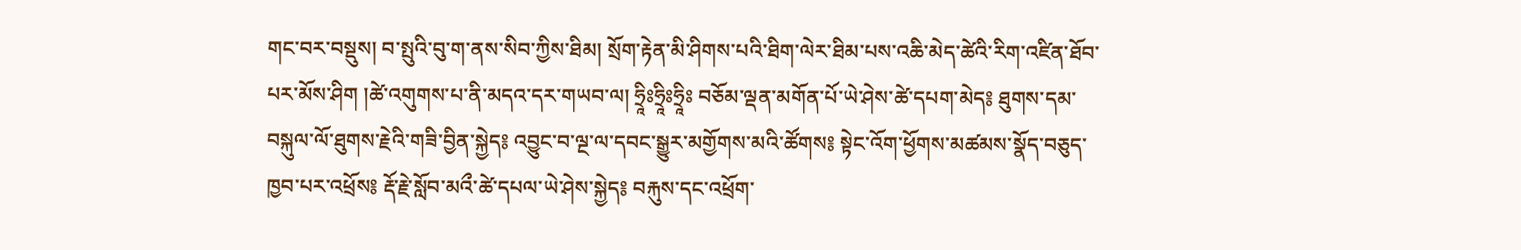གང་བར་བསྡུས། བ་སྤུའི་བུ་ག་ནས་སིབ་ཀྱིས་ཐིམ། སྲོག་རྟེན་མི་ཤིགས་པའི་ཐིག་ལེར་ཐིམ་པས་འཆི་མེད་ཚེའི་རིག་འཛིན་ཐོབ་པར་མོས་ཤིག །ཚེ་འགུགས་པ་ནི་མདའ་དར་གཡབ་ལ། ཧྲཱིཿཧྲཱིཿཧྲཱིཿ བཅོམ་ལྡན་མགོན་པོ་ཡེ་ཤེས་ཚེ་དཔག་མེད༔ ཐུགས་དམ་བསྐུལ་ལོ་ཐུགས་རྗེའི་གཟི་བྱིན་སྐྱེད༔ འབྱུང་བ་ལྔ་ལ་དབང་སྒྱུར་མགྱོགས་མའི་ཚོགས༔ སྟེང་འོག་ཕྱོགས་མཚམས་སྣོད་བཅུད་ཁྱབ་པར་འཕྲོས༔ རྡོ་རྗེ་སློབ་མའྀ་ཚེ་དཔལ་ཡེ་ཤེས་སྐྱེད༔ བརྐུས་དང་འཕྲོག་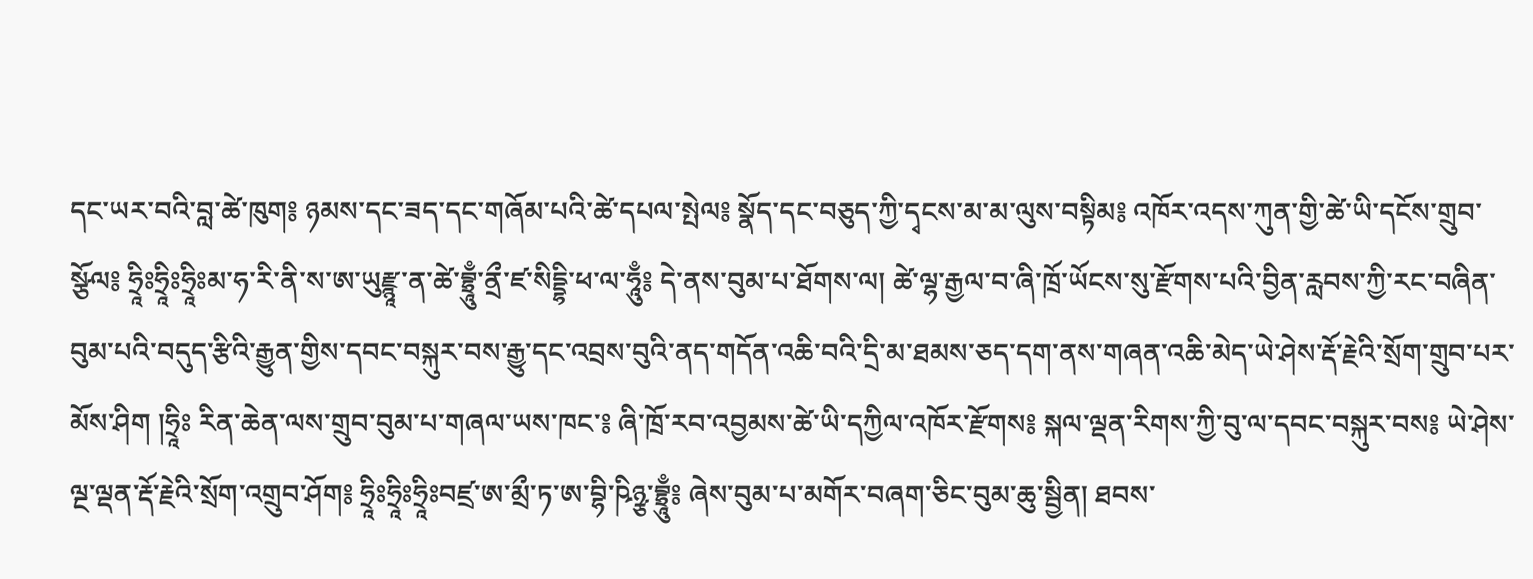དང་ཡར་བའི་བླ་ཚེ་ཁུག༔ ཉམས་དང་ཟད་དང་གཞོམ་པའི་ཚེ་དཔལ་སྤེལ༔ སྣོད་དང་བཅུད་ཀྱི་དྭངས་མ་མ་ལུས་བསྟིམ༔ འཁོར་འདས་ཀུན་གྱི་ཚེ་ཡི་དངོས་གྲུབ་སྩོལ༔ ཧྲཱིཿཧྲཱིཿཧྲཱིཿམ་ཧ་རི་ནི་ས་ཨ་ཡུརྫྙཱ་ན་ཚེ་བྷྲཱུྃ་ནྲྀ་ཛ་སིདྡྷི་ཕ་ལ་ཧཱུྃ༔ དེ་ནས་བུམ་པ་ཐོགས་ལ། ཚེ་ལྷ་རྒྱལ་བ་ཞི་ཁྲོ་ཡོངས་སུ་རྫོགས་པའི་བྱིན་རླབས་ཀྱི་རང་བཞིན་བུམ་པའི་བདུད་རྩིའི་རྒྱུན་གྱིས་དབང་བསྐུར་བས་རྒྱུ་དང་འབྲས་བུའི་ནད་གདོན་འཆི་བའི་དྲི་མ་ཐམས་ཅད་དག་ནས་གཞན་འཆི་མེད་ཡེ་ཤེས་རྡོ་རྗེའི་སྲོག་གྲུབ་པར་མོས་ཤིག །ཧྲཱིཿ རིན་ཆེན་ལས་གྲུབ་བུམ་པ་གཞལ་ཡས་ཁང་༔ ཞི་ཁྲོ་རབ་འབྱམས་ཚེ་ཡི་དཀྱིལ་འཁོར་རྫོགས༔ སྐལ་ལྡན་རིགས་ཀྱི་བུ་ལ་དབང་བསྐུར་བས༔ ཡེ་ཤེས་ལྔ་ལྡན་རྡོ་རྗེའི་སྲོག་འགྲུབ་ཤོག༔ ཧྲཱིཿཧྲཱིཿཧྲཱིཿབཛྲ་ཨ་མྲྀ་ཏ་ཨ་བྷི་ཥིཉྩ་བྷྲཱུྃ༔ ཞེས་བུམ་པ་མགོར་བཞག་ཅིང་བུམ་ཆུ་སྦྱིན། ཐབས་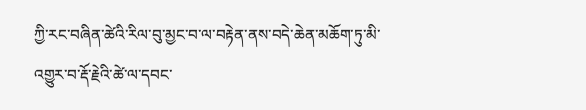ཀྱི་རང་བཞིན་ཚེའི་རིལ་བུ་མྱང་བ་ལ་བརྟེན་ནས་བདེ་ཆེན་མཆོག་ཏུ་མི་འགྱུར་བ་རྡོ་རྗེའི་ཚེ་ལ་དབང་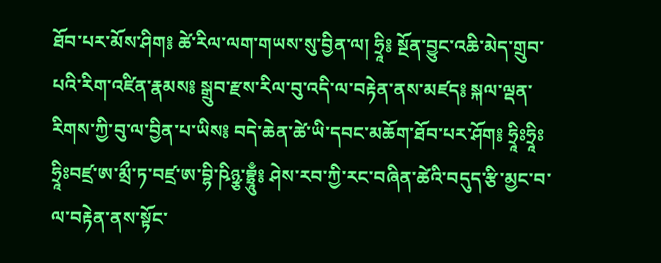ཐོབ་པར་མོས་ཤིག༔ ཚེ་རིལ་ལག་གཡས་སུ་བྱིན་ལ། ཧྲཱི༔ སྔོན་བྱུང་འཆི་མེད་གྲུབ་པའི་རིག་འཛིན་རྣམས༔ སྒྲུབ་རྫས་རིལ་བུ་འདི་ལ་བརྟེན་ནས་མཛད༔ སྐལ་ལྡན་རིགས་ཀྱི་བུ་ལ་བྱིན་པ་ཡིས༔ བདེ་ཆེན་ཚེ་ཡི་དབང་མཆོག་ཐོབ་པར་ཤོག༔ ཧྲཱིཿཧྲཱིཿཧྲཱིཿབཛྲ་ཨ་མྲྀ་ཏ་བཛྲ་ཨ་བྷི་ཥིཉྩ་བྷྲཱུྃ༔ ཤེས་རབ་ཀྱི་རང་བཞིན་ཚེའི་བདུད་རྩི་མྱང་བ་ལ་བརྟེན་ནས་སྟོང་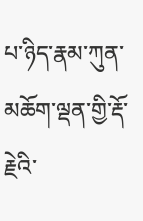པ་ཉིད་རྣམ་ཀུན་མཆོག་ལྡན་གྱི་རྡོ་རྗེའི་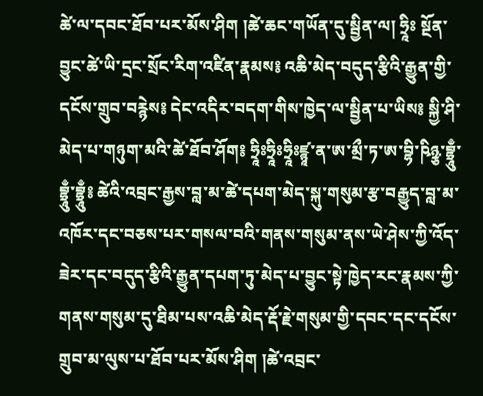ཚེ་ལ་དབང་ཐོབ་པར་མོས་ཤིག །ཚེ་ཆང་གཡོན་དུ་སྦྱིན་ལ། ཧྲཱིཿ སྔོན་བྱུང་ཚེ་ཡི་དྲང་སྲོང་རིག་འཛིན་རྣམས༔ འཆི་མེད་བདུད་རྩིའི་རྒྱུན་གྱི་དངོས་གྲུབ་བརྙེས༔ དེང་འདིར་བདག་གིས་ཁྱེད་ལ་སྦྱིན་པ་ཡིས༔ སྐྱི་ཤི་མེད་པ་གཉུག་མའི་ཚེ་ཐོབ་ཤོག༔ ཧྲཱིཿཧྲཱིཿཧྲཱིཿཛྙཱ་ན་ཨ་མྲྀ་ཏ་ཨ་བྷི་ཥིཉྩ་བྷྲཱུྃ་བྷྲཱུྃ་བྷྲཱུྃ༔ ཚེའི་འབྲང་རྒྱས་བླ་མ་ཚེ་དཔག་མེད་སྐུ་གསུམ་རྩ་བརྒྱུད་བླ་མ་འཁོར་དང་བཅས་པར་གསལ་བའི་གནས་གསུམ་ནས་ཡེ་ཤེས་ཀྱི་འོད་ཟེར་དང་བདུད་རྩིའི་རྒྱུན་དཔག་ཏུ་མེད་པ་བྱུང་སྟེ་ཁྱེད་རང་རྣམས་ཀྱི་གནས་གསུམ་དུ་ཐིམ་པས་འཆི་མེད་རྡོ་རྗེ་གསུམ་གྱི་དབང་དང་དངོས་གྲུབ་མ་ལུས་པ་ཐོབ་པར་མོས་ཤིག །ཚེ་འབྲང་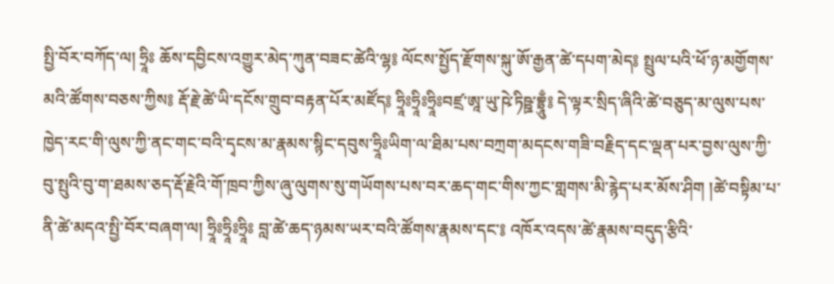སྤྱི་བོར་བཀོད་ལ། ཧྲཱིཿ ཆོས་དབྱིངས་འགྱུར་མེད་ཀུན་བཟང་ཚེའི་ལྷ༔ ལོངས་སྤྱོད་རྫོགས་སྐུ་ཨོ་རྒྱན་ཚེ་དཔག་མེད༔ སྤྲུལ་པའི་ཕོ་ཉ་མགྱོགས་མའི་ཚོགས་བཅས་ཀྱིས༔ རྡོ་རྗེ་ཚེ་ཡི་དངོས་གྲུབ་བརྟན་པོར་མཛོད༔ ཧྲཱིཿཧྲཱིཿཧྲཱིཿབཛྲ་ཨཱ་ཡུ་ཥེ་ཏིཥྛ་བྷྲཱུྃ༔ དེ་ལྟར་སྲིད་ཞིའི་ཚེ་བཅུད་མ་ལུས་པས་ཁྱེད་རང་གི་ལུས་ཀྱི་ནང་གང་བའི་དྭངས་མ་རྣམས་སྙིང་དབུས་ཧྲཱིཿཡིག་ལ་ཐིམ་པས་བཀྲག་མདངས་གཟི་བརྗིད་དང་ལྡན་པར་བྱས་ལུས་ཀྱི་བུ་སྤུའི་བུ་ག་ཐམས་ཅད་རྡོ་རྗེའི་གོ་ཁྲབ་ཀྱིས་ཞུ་ལུགས་སུ་གཡོགས་པས་བར་ཆད་གང་གིས་ཀྱང་གླགས་མི་རྙེད་པར་མོས་ཤིག །ཚེ་བསྟིམ་པ་ནི་ཚེ་མདའ་སྤྱི་བོར་བཞག་ལ། ཧྲཱིཿཧྲཱིཿཧྲཱིཿ བླ་ཚེ་ཆད་ཉམས་ཡར་བའི་ཚོགས་རྣམས་དང་༔ འཁོར་འདས་ཚེ་རྣམས་བདུད་རྩིའི་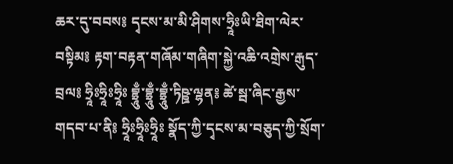ཆར་དུ་བབས༔ དྭངས་མ་མི་ཤིགས་ཧྲཱིཿཡི་ཐིག་ལེར་བསྟིམ༔ རྟག་བརྟན་གཞོམ་གཞིག་སྐྱེ་འཆི་འགྲེས་རྒུད་བྲལ༔ ཧྲཱིཿཧྲཱིཿཧྲཱིཿ བྷྲཱུྃ་བྷྲཱུྃ་བྷྲཱུྃ་ཏིཥྛ་ལྷན༔ ཚེ་སྦ་ཞིང་རྒྱས་གདབ་པ་ནི༔ ཧྲཱིཿཧྲཱིཿཧྲཱིཿ སྣོད་ཀྱི་དྭངས་མ་བཅུད་ཀྱི་སྲོག་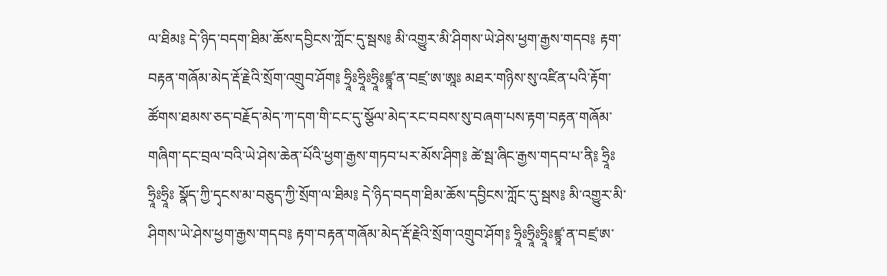ལ་ཐིམ༔ དེ་ཉིད་བདག་ཐིམ་ཆོས་དབྱིངས་ཀློང་དུ་སྦས༔ མི་འགྱུར་མི་ཤིགས་ཡེ་ཤེས་ཕྱག་རྒྱས་གདབ༔ རྟག་བརྟན་གཞོམ་མེད་རྡོ་རྗེའི་སྲོག་འགྲུབ་ཤོག༔ ཧྲཱིཿཧྲཱིཿཧྲཱིཿཛྙཱ་ན་བཛྲ་ཨ་ཨཱཿ མཐར་གཉིས་སུ་འཛིན་པའི་རྟོག་ཚོགས་ཐམས་ཅད་བརྗོད་མེད་ཀ་དག་གི་ངང་དུ་སྩོལ་མེད་རང་བབས་སུ་བཞག་པས་རྟག་བརྟན་གཞོམ་གཞིག་དང་བྲལ་བའི་ཡེ་ཤེས་ཆེན་པོའི་ཕྱག་རྒྱས་གཏབ་པར་མོས་ཤིག༔ ཚེ་སྦ་ཞིང་རྒྱས་གདབ་པ་ནི༔ ཧྲཱིཿཧྲཱིཿཧྲཱིཿ སྣོད་ཀྱི་དྭངས་མ་བཅུད་ཀྱི་སྲོག་ལ་ཐིམ༔ དེ་ཉིད་བདག་ཐིམ་ཆོས་དབྱིངས་ཀློང་དུ་སྦས༔ མི་འགྱུར་མི་ཤིགས་ཡེ་ཤེས་ཕྱག་རྒྱས་གདབ༔ རྟག་བརྟན་གཞོམ་མེད་རྡོ་རྗེའི་སྲོག་འགྲུབ་ཤོག༔ ཧྲཱིཿཧྲཱིཿཧྲཱིཿཛྙཱ་ན་བཛྲ་ཨ་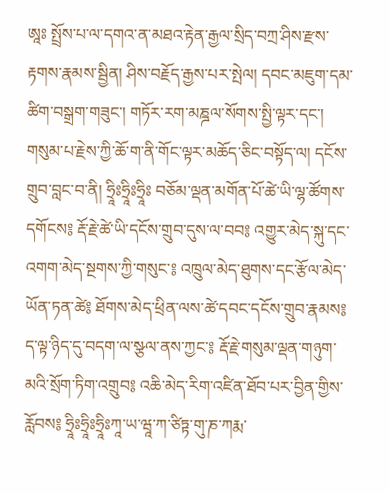ཨཱཿ སྤྲོས་པ་ལ་དགའ་ན་མཐའ་རྟེན་རྒྱལ་སྲིད་བཀྲ་ཤིས་རྫས་རྟགས་རྣམས་སྦྱིན། ཤིས་བརྗོད་རྒྱས་པར་སྤེལ། དབང་མཇུག་དམ་ཚིག་བསྒྲག་གཟུང་། གཏོར་རག་མཎྜལ་སོགས་སྤྱི་ལྟར་དང་། གསུམ་པ་རྗེས་ཀྱི་ཆོ་ག་ནི་གོང་ལྟར་མཆོད་ཅིང་བསྟོད་ལ། དངོས་གྲུབ་བླང་བ་ནི། ཧྲཱིཿཧྲཱིཿཧྲཱིཿ བཅོམ་ལྡན་མགོན་པོ་ཚེ་ཡི་ལྷ་ཚོགས་དགོངས༔ རྡོ་རྗེ་ཚེ་ཡི་དངོས་གྲུབ་དུས་ལ་བབ༔ འགྱུར་མེད་སྐུ་དང་འགག་མེད་སྔགས་ཀྱི་གསུང་༔ འཁྲུལ་མེད་ཐུགས་དང་རྩོལ་མེད་ཡོན་ཏན་ཚེ༔ ཐོགས་མེད་ཕྲིན་ལས་ཚེ་དབང་དངོས་གྲུབ་རྣམས༔ ད་ལྟ་ཉིད་དུ་བདག་ལ་སྩལ་ནས་ཀྱང་༔ རྡོ་རྗེ་གསུམ་ལྡན་གཉུག་མའི་སྲོག་ཏིག་འགྲུབ༔ འཆི་མེད་རིག་འཛིན་ཐོབ་པར་བྱིན་གྱིས་རློབས༔ ཧྲཱིཿཧྲཱིཿཧྲཱིཿཀཱ་ཡ་ཝཱ་ཀ་ཙིཏྟ་གུ་ཎ་ཀརྨ་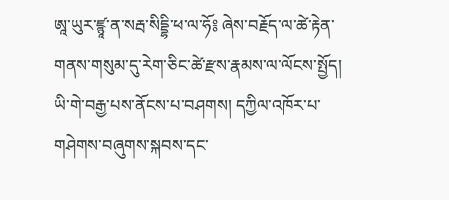ཨཱ་ཡུར་ཛྙཱ་ན་སརྦ་སིདྡྷི་ཕ་ལ་ཧོ༔ ཞེས་བརྗོད་ལ་ཚེ་རྟེན་གནས་གསུམ་དུ་རེག་ཅིང་ཚེ་རྫས་རྣམས་ལ་ལོངས་སྤྱོད། ཡི་གེ་བརྒྱ་པས་ནོངས་པ་བཤགས། དཀྱིལ་འཁོར་པ་གཤེགས་བཞུགས་སྐབས་དང་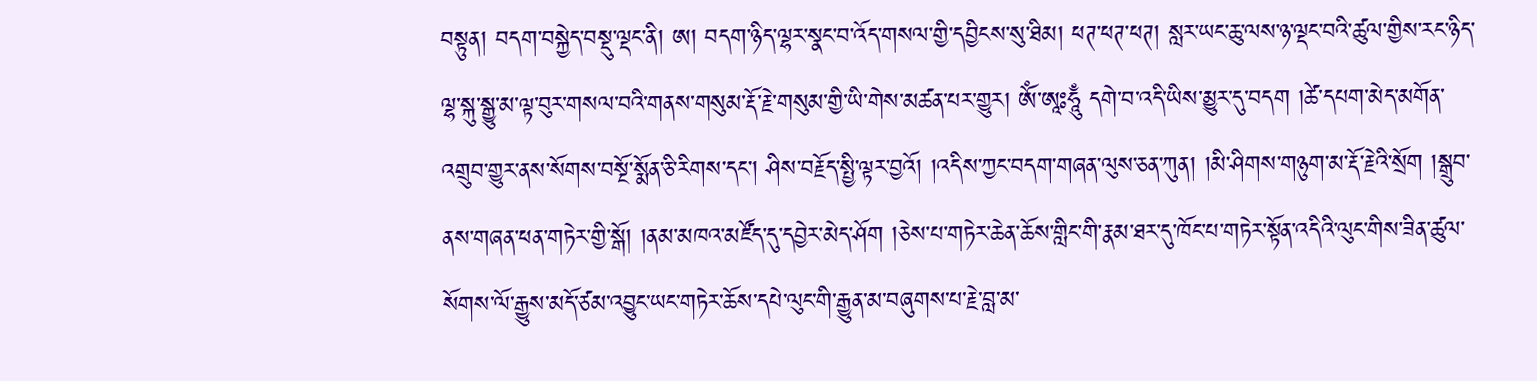བསྟུན། བདག་བསྐྱེད་བསྡུ་ལྡང་ནི། ཨ། བདག་ཉིད་ལྷར་སྣང་བ་འོད་གསལ་གྱི་དབྱིངས་སུ་ཐིམ། ཕཊ་ཕཊ་ཕཊ། སླར་ཡང་ཆུ་ལས་ཉ་ལྡང་བའི་ཚུལ་གྱིས་རང་ཉིད་ལྷ་སྐུ་སྒྱུ་མ་ལྟ་བུར་གསལ་བའི་གནས་གསུམ་རྡོ་རྗེ་གསུམ་གྱི་ཡི་གེས་མཚན་པར་གྱུར། ཨོཾ་ཨཱཿཧཱུྃ དགེ་བ་འདི་ཡིས་མྱུར་དུ་བདག །ཚེ་དཔག་མེད་མགོན་འགྲུབ་གྱུར་ནས་སོགས་བསྔོ་སྨོན་ཅི་རིགས་དང་། ཤིས་བརྗོད་སྤྱི་ལྟར་བྱའོ། །འདིས་ཀྱང་བདག་གཞན་ལུས་ཅན་ཀུན། །མི་ཤིགས་གཉུག་མ་རྡོ་རྗེའི་སྲོག །སྒྲུབ་ནས་གཞན་ཕན་གཏེར་གྱི་སྒོ། །ནམ་མཁའ་མཛོད་དུ་དབྱེར་མེད་ཤོག །ཅེས་པ་གཏེར་ཆེན་ཆོས་གླིང་གི་རྣམ་ཐར་དུ་ཁོང་པ་གཏེར་སྟོན་འདིའི་ལུང་གིས་ཟིན་ཚུལ་སོགས་ལོ་རྒྱུས་མདོ་ཙམ་འབྱུང་ཡང་གཏེར་ཆོས་དཔེ་ལུང་གི་རྒྱུན་མ་བཞུགས་པ་རྗེ་བླ་མ་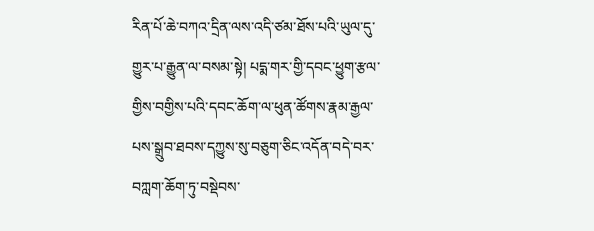རིན་པོ་ཆེ་བཀའ་དྲིན་ལས་འདི་ཙམ་ཐོས་པའི་ཡུལ་དུ་གྱུར་པ་རྒྱུན་ལ་བསམ་སྟེ། པདྨ་གར་གྱི་དབང་ཕྱུག་རྩལ་གྱིས་བགྱིས་པའི་དབང་ཆོག་ལ་ཕུན་ཚོགས་རྣམ་རྒྱལ་པས་སྒྲུབ་ཐབས་དཀྱུས་སུ་བཅུག་ཅིང་འདོན་བདེ་བར་བཀླག་ཆོག་ཏུ་བསྡེབས་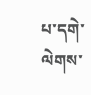པ་དགེ་ལེགས་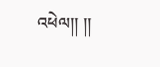འཕེལ།། །།